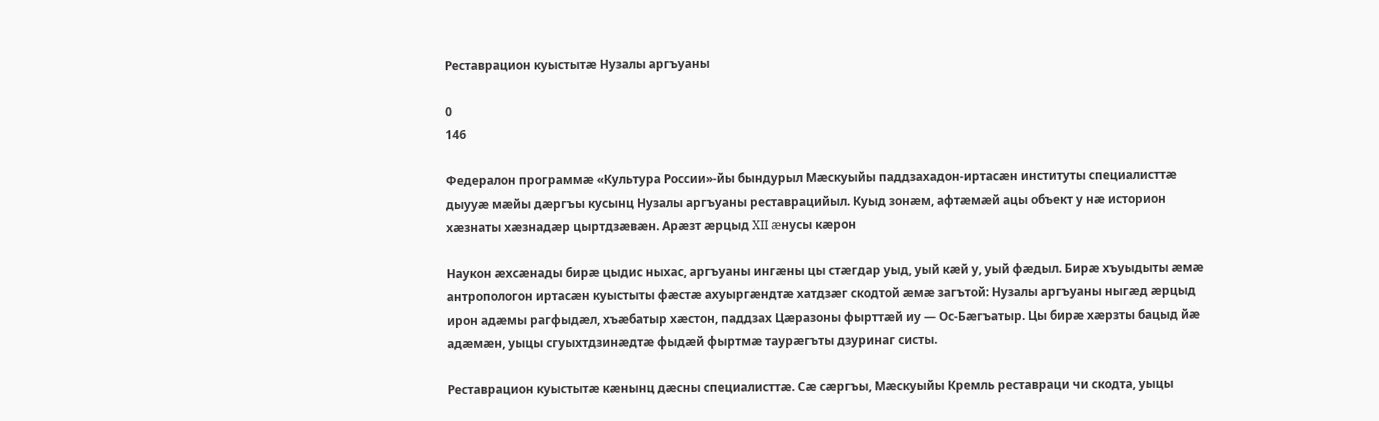Реставрацион куыстытæ Нузалы аргъуаны

0
146

Федералон программæ «Культура России»-йы бындурыл Мæскуыйы паддзахадон-иртасæн институты специалисттæ дыууæ мæйы дæргъы кусынц Нузалы аргъуаны реставрацийыл. Куыд зонæм, афтæмæй ацы объект у нæ историон хæзнаты хæзнадæр цыртдзæвæн. Арæзт æрцыд XII æнусы кæрон

Наукон æхсæнады бирæ цыдис ныхас, аргъуаны ингæны цы стæгдар уыд, уый кæй у, уый фæдыл. Бирæ хъуыдыты æмæ антропологон иртасæн куыстыты фæстæ ахуыргæндтæ хатдзæг скодтой æмæ загътой: Нузалы аргъуаны ныгæд æрцыд ирон адæмы рагфыдæл, хъæбатыр хæстон, паддзах Цæразоны фырттæй иу — Ос-Бæгъатыр. Цы бирæ хæрзты бацыд йæ адæмæн, уыцы сгуыхтдзинæдтæ фыдæй фыртмæ таурæгъты дзуринаг систы.

Реставрацион куыстытæ кæнынц дæсны специалисттæ. Сæ сæргъы, Мæскуыйы Кремль реставраци чи скодта, уыцы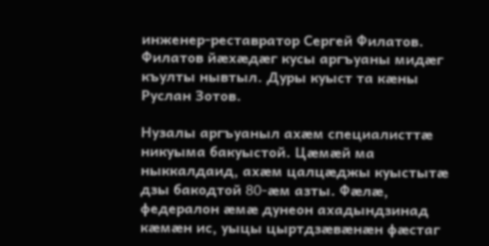инженер-реставратор Сергей Филатов. Филатов йæхæдæг кусы аргъуаны мидæг къулты нывтыл. Дуры куыст та кæны Руслан Зотов.

Нузалы аргъуаныл ахæм специалисттæ никуыма бакуыстой. Цæмæй ма ныккалдаид, ахæм цалцæджы куыстытæ дзы бакодтой 80-æм азты. Фæлæ, федералон æмæ дунеон ахадындзинад кæмæн ис, уыцы цыртдзæвæнæн фæстаг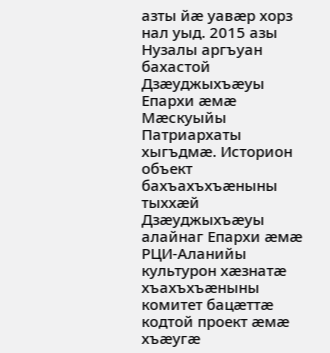азты йæ уавæр хорз нал уыд. 2015 азы Нузалы аргъуан бахастой Дзæуджыхъæуы Епархи æмæ Мæскуыйы Патриархаты хыгъдмæ. Историон объект бахъахъхъæныны тыххæй Дзæуджыхъæуы алайнаг Епархи æмæ РЦИ-Аланийы культурон хæзнатæ хъахъхъæныны комитет бацæттæ кодтой проект æмæ хъæугæ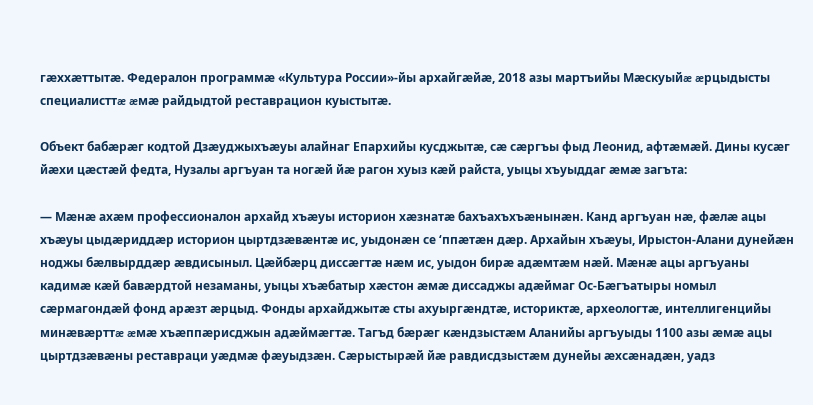гæххæттытæ. Федералон программæ «Культура России»-йы архайгæйæ, 2018 азы мартъийы Мæскуыйæ æрцыдысты специалисттæ æмæ райдыдтой реставрацион куыстытæ.

Объект бабæрæг кодтой Дзæуджыхъæуы алайнаг Епархийы кусджытæ, сæ сæргъы фыд Леонид, афтæмæй. Дины кусæг йæхи цæстæй федта, Нузалы аргъуан та ногæй йæ рагон хуыз кæй райста, уыцы хъуыддаг æмæ загъта:

— Мæнæ ахæм профессионалон архайд хъæуы историон хæзнатæ бахъахъхъæнынæн. Канд аргъуан нæ, фæлæ ацы хъæуы цыдæриддæр историон цыртдзæвæнтæ ис, уыдонæн се ‘ппæтæн дæр. Архайын хъæуы, Ирыстон-Алани дунейæн ноджы бæлвырддæр æвдисыныл. Цæйбæрц диссæгтæ нæм ис, уыдон бирæ адæмтæм нæй. Мæнæ ацы аргъуаны кадимæ кæй бавæрдтой незаманы, уыцы хъæбатыр хæстон æмæ диссаджы адæймаг Ос-Бæгъатыры номыл сæрмагондæй фонд арæзт æрцыд. Фонды архайджытæ сты ахуыргæндтæ, историктæ, археологтæ, интеллигенцийы минæвæрттæ æмæ хъæппæрисджын адæймæгтæ. Тагъд бæрæг кæндзыстæм Аланийы аргъуыды 1100 азы æмæ ацы цыртдзæвæны реставраци уæдмæ фæуыдзæн. Сæрыстырæй йæ равдисдзыстæм дунейы æхсæнадæн, уадз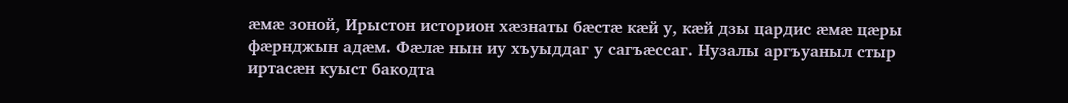æмæ зоной, Ирыстон историон хæзнаты бæстæ кæй у, кæй дзы цардис æмæ цæры фæрнджын адæм. Фæлæ нын иу хъуыддаг у сагъæссаг. Нузалы аргъуаныл стыр иртасæн куыст бакодта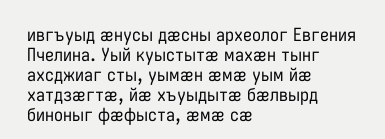ивгъуыд æнусы дæсны археолог Евгения Пчелина. Уый куыстытæ махæн тынг ахсджиаг сты, уымæн æмæ уым йæ хатдзæгтæ, йæ хъуыдытæ бæлвырд биноныг фæфыста, æмæ сæ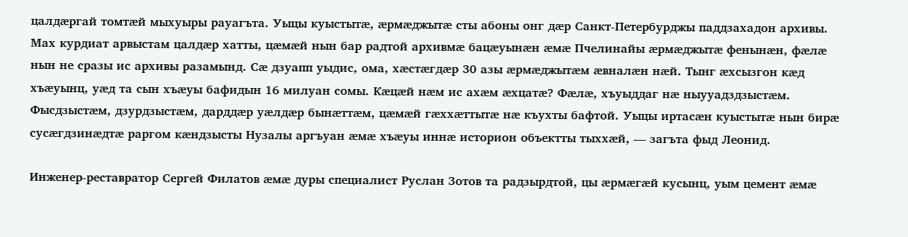цалдæргай томтæй мыхуыры рауагъта. Уыцы куыстытæ, æрмæджытæ сты абоны онг дæр Санкт-Петербурджы паддзахадон архивы. Мах курдиат арвыстам цалдæр хатты, цæмæй нын бар радтой архивмæ бацæуынæн æмæ Пчелинайы æрмæджытæ фенынæн, фæлæ нын не сразы ис архивы разамынд. Сæ дзуапп уыдис, ома, хæстæгдæр 30 азы æрмæджытæм æвналæн нæй. Тынг æхсызгон кæд хъæуынц, уæд та сын хъæуы бафидын 16 милуан сомы. Кæцæй нæм ис ахæм æхцатæ? Фæлæ, хъуыддаг нæ ныууадздзыстæм. Фысдзыстæм, дзурдзыстæм, дарддæр уæлдæр бынæттæм, цæмæй гæххæттытæ нæ къухты бафтой. Уыцы иртасæн куыстытæ нын бирæ сусæгдзинæдтæ раргом кæндзысты Нузалы аргъуан æмæ хъæуы иннæ историон объектты тыххæй, — загъта фыд Леонид.

Инженер-реставратор Сергей Филатов æмæ дуры специалист Руслан Зотов та радзырдтой, цы æрмæгæй кусынц, уым цемент æмæ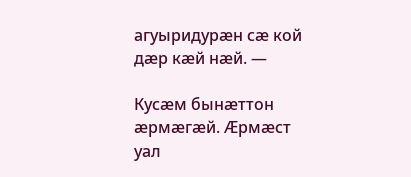агуыридурæн сæ кой дæр кæй нæй. —

Кусæм бынæттон æрмæгæй. Æрмæст уал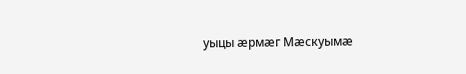уыцы æрмæг Мæскуымæ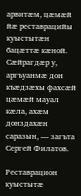арвитæм, цæмæй йæ реставрацийы куыстытæн бацæттæ кæной. Сæйрагдæр у, аргъуанмæ дон къæдзæхы фахсæй цæмæй мауал кæла, ахæм донздахæн саразын, — загъта Сергей Филатов.

Реставрацион куыстытæ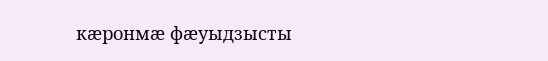кæронмæ фæуыдзысты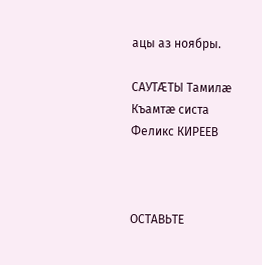ацы аз ноябры.

САУТÆТЫ Тамилæ Къамтæ систа Феликс КИРЕЕВ



ОСТАВЬТЕ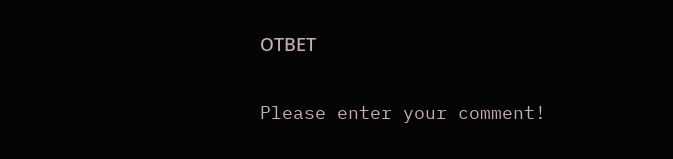ОТВЕТ

Please enter your comment!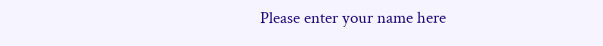Please enter your name here